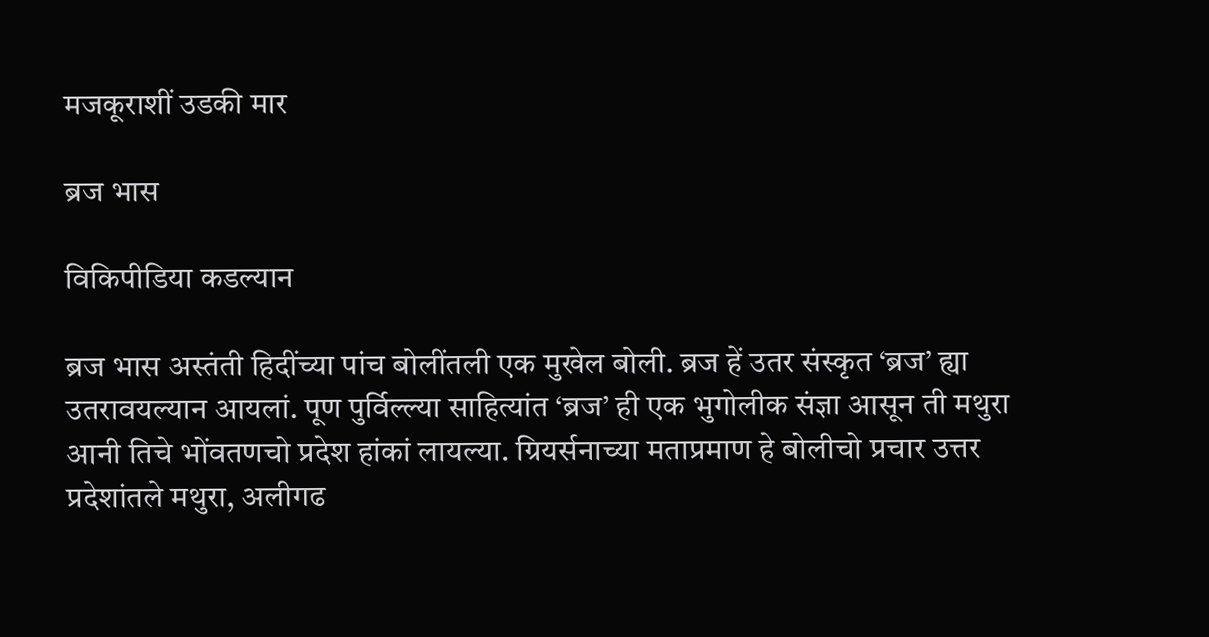मजकूराशीं उडकी मार

ब्रज भास

विकिपीडिया कडल्यान

ब्रज भास अस्तंती हिदींच्या पांच बोलींतली एक मुखेल बोली. ब्रज हें उतर संस्कृत ‘ब्रज’ ह्या उतरावयल्यान आयलां. पूण पुर्विल्ल्या साहित्यांत ‘ब्रज’ ही एक भुगोलीक संज्ञा आसून ती मथुरा आनी तिचे भोंवतणचो प्रदेश हांकां लायल्या. ग्रियर्सनाच्या मताप्रमाण हे बोलीचो प्रचार उत्तर प्रदेशांतले मथुरा, अलीगढ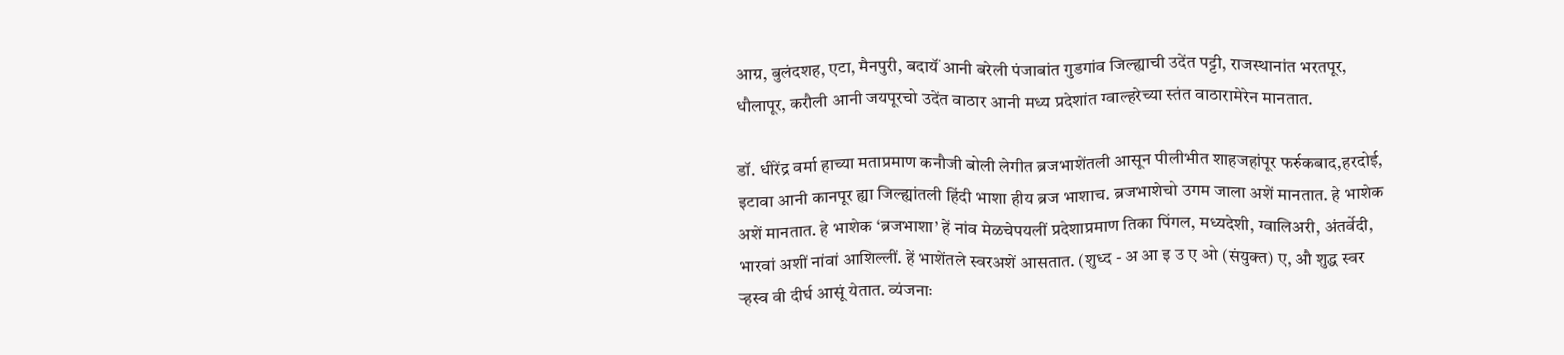आग्र, बुलंदशह, एटा, मैनपुरी, बदायॅं आनी बरेली पंजाबांत गुडगांव जिल्ह्याची उदेंत पट्टी, राजस्थानांत भरतपूर, धौलापूर, करौली आनी जयपूरचो उदेंत वाठार आनी मध्य प्रदेशांत ग्वाल्हरेच्या स्तंत वाठारामेरेन मानतात.

डॉ. धीरेंद्र वर्मा हाच्या मताप्रमाण कनौजी बोली लेगीत ब्रजभाशेंतली आसून पीलीभीत शाहजहांपूर फर्रुकबाद,हरदोई, इटावा आनी कानपूर ह्या जिल्ह्यांतली हिंदी भाशा हीय ब्रज भाशाच. ब्रजभाशेचो उगम जाला अशें मानतात. हे भाशेक अशें मानतात. हे भाशेक ‘ब्रजभाशा’ हें नांव मेळचेपयलीं प्रदेशाप्रमाण तिका पिंगल, मध्यदेशी, ग्वालिअरी, अंतर्वेदी, भारवां अशीं नांवां आशिल्लीं. हें भाशेंतले स्वरअशें आसतात. (शुध्द - अ आ इ उ ए ओ (संयुक्त) ए, औ शुद्ध स्वर ऱ्हस्व वी दीर्घ आसूं येतात. व्यंजनाः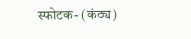स्फोटक- (कंठ्य)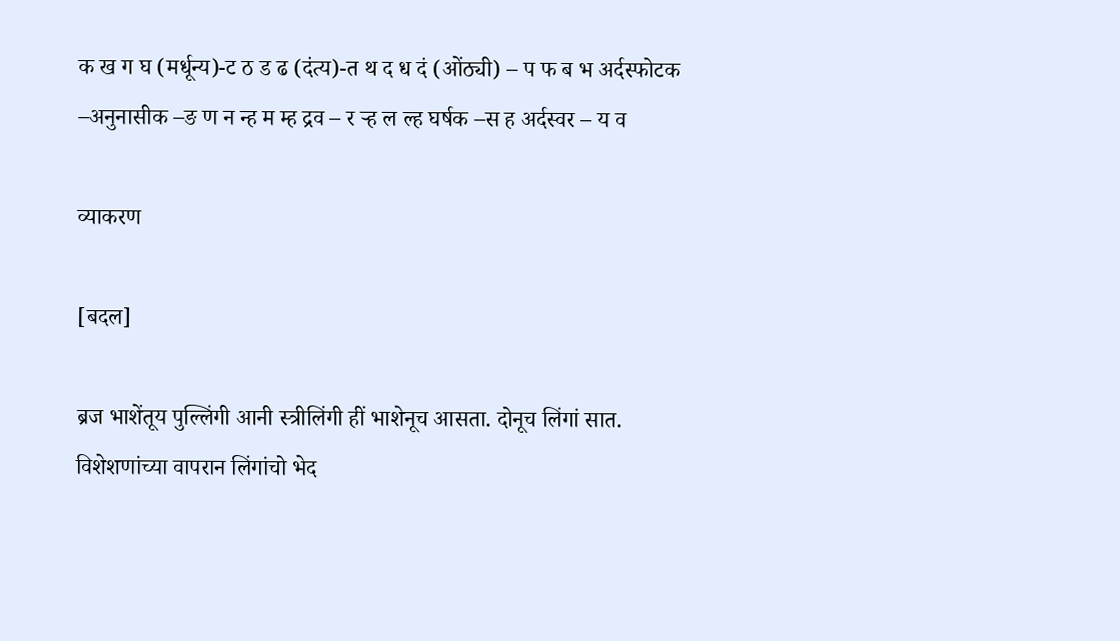क ख ग घ (मर्धून्य)-ट ठ ड ढ (दंत्य)-त थ द ध दं (ओंठ्यी) – प फ ब भ अर्दस्फोटक –अनुनासीक –ङ ण न न्ह म म्ह द्रव – र ऱ्ह ल ल्ह घर्षक –स ह अर्दस्वर – य व

व्याकरण

[बदल]

ब्रज भाशेंतूय पुल्लिंगी आनी स्त्रीलिंगी हीं भाशेनूच आसता. दोनूच लिंगां सात. विशेशणांच्या वापरान लिंगांचो भेद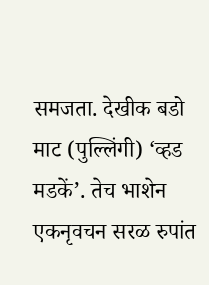समजता. देखीक बडो माट (पुल्लिंगी) ‘व्हड मडकें’. तेच भाशेन एकनृवचन सरळ रुपांत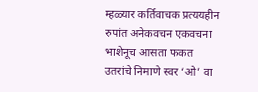म्हळ्यार कर्तिवाचक प्रत्ययहीन रुपांत अनेकवचन एकवचना भाशेनूच आसता फकत उतरांचे निमाणे स्वर ‘ओ’ वा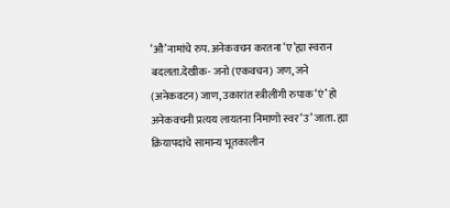‘औ’नामांचे रुप. अनेकवचन करतना ‘ए’ह्या स्वरान बदलता.देखीक- जनो (एकवचन) जण, जने (अनेकवटन) जाण, उकारांत स्त्रीलींगी रुपाक ‘एं’ हो अनेकवचनी प्रत्यय लायतना निमाणो स्वर ‘उ’ जाता. ह्या क्रियापदांचे सामान्य भूतकालीन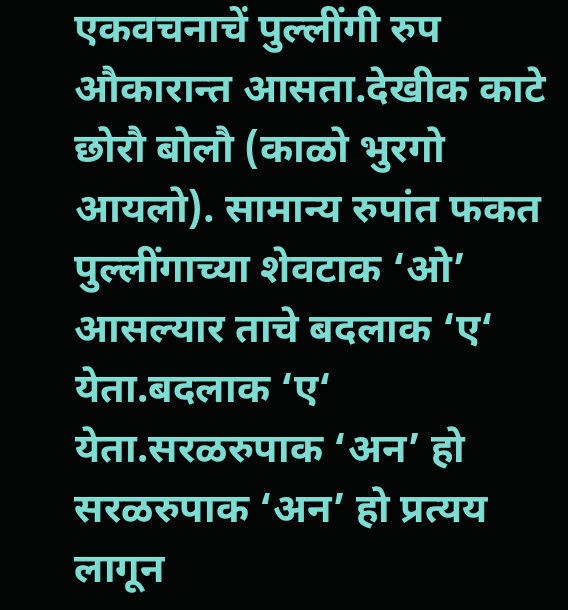एकवचनाचें पुल्लींगी रुप औकारान्त आसता.देखीक काटे छोरौ बोलौ (काळो भुरगो आयलो). सामान्य रुपांत फकत पुल्लींगाच्या शेवटाक ‘ओ’ आसल्यार ताचे बदलाक ‘ए‘ येता.बदलाक ‘ए‘ येता.सरळरुपाक ‘अन’ हो सरळरुपाक ‘अन’ हो प्रत्यय लागून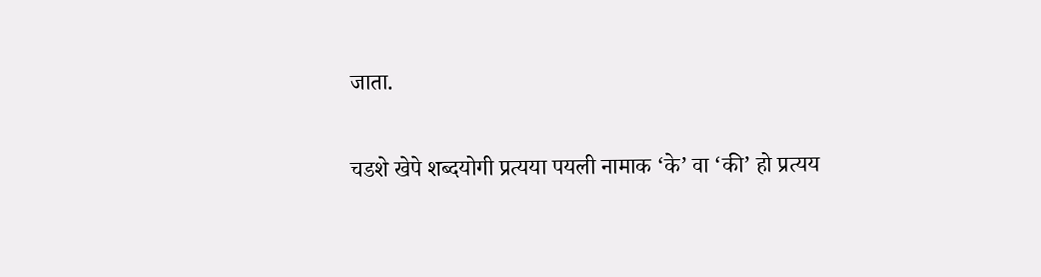जाता.

चडशे खेपे शब्दयोगी प्रत्यया पयली नामाक ‘के’ वा ‘की’ हो प्रत्यय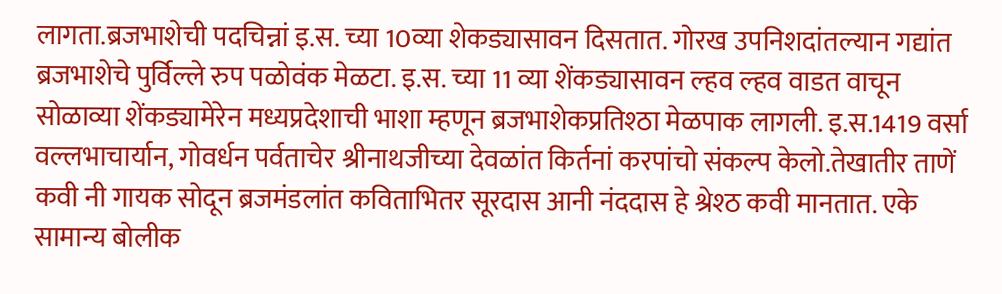लागता.ब्रजभाशेची पदचिन्नां इ.स. च्या 10व्या शेकड्यासावन दिसतात. गोरख उपनिशदांतल्यान गद्यांत ब्रजभाशेचे पुर्विल्ले रुप पळोवंक मेळटा. इ.स. च्या 11 व्या शेंकड्यासावन ल्हव ल्हव वाडत वाचून सोळाव्या शेंकड्यामेरेन मध्यप्रदेशाची भाशा म्हणून ब्रजभाशेकप्रतिश्ठा मेळपाक लागली. इ.स.1419 वर्सा वल्लभाचार्यान, गोवर्धन पर्वताचेर श्रीनाथजीच्या देवळांत किर्तनां करपांचो संकल्प केलो.तेखातीर ताणें कवी नी गायक सोदून ब्रजमंडलांत कविताभितर सूरदास आनी नंददास हे श्रेश्ठ कवी मानतात. एके सामान्य बोलीक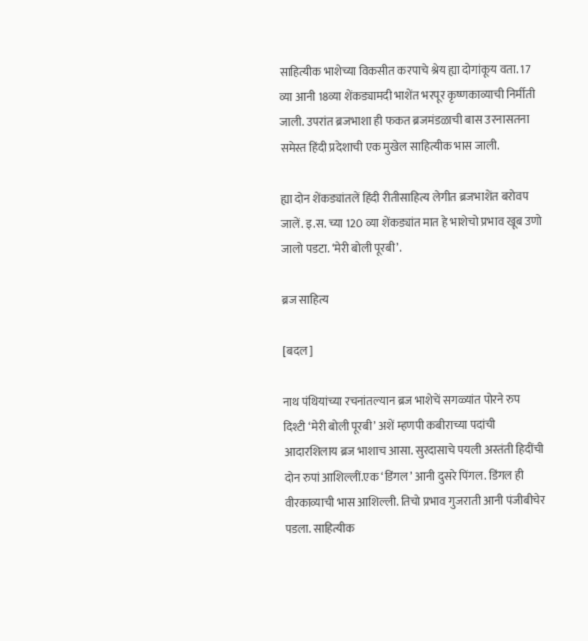साहित्यीक भाशेच्या विकसीत करपाचे श्रेय ह्या दोगांकूय वता. 17 व्या आनी 18व्या शेंकड्यामदी भाशेंत भरपूर कृष्णकाव्याची निर्मीती जाली. उपरांत ब्रजभाशा ही फकत ब्रजमंडळाची बास उरनासतना समेस्त हिंदी प्रदेशाची एक मुखेल साहित्यीक भास जाली.

ह्या दोन शेंकड्यांतलें हिंदी रीतीसाहित्य लेगीत ब्रजभाशेंत बरोवप जालें. इ.स. च्या 120 व्या शेंकड्यांत मात हे भाशेचो प्रभाव खूब उणो जालो पडटा. ‘मेरी बोली पूरबी’.

ब्रज साहित्य

[बदल]

नाथ पंथियांच्या रचनांतल्यान ब्रज भाशेचें सगळ्यांत पोरने रुप दिश्टी ‘मेरी बोली पूरबी’ अशें म्हणपी कबीराच्या पदांची आदारशिलाय ब्रज भाशाच आसा. सुरदासाचे पयली अस्तंती हिदींची दोन रुपां आशिल्लीं.एक ‘डिंगल’ आनी दुसरे पिंगल. डिंगल ही वीरकाव्याची भास आशिल्ली. तिचो प्रभाव गुजराती आनी पंजीबीचेर पडला. साहित्यीक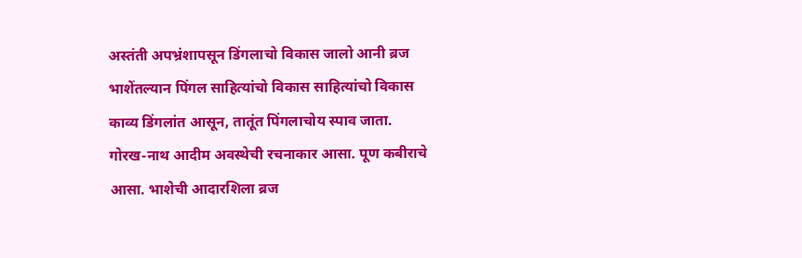अस्तंती अपभ्रंशापसून डिंगलाचो विकास जालो आनी ब्रज भाशेंतल्यान पिंगल साहित्यांचो विकास साहित्यांचो विकास काव्य डिंगलांत आसून, तातूंत पिंगलाचोय स्पाव जाता. गोरख-नाथ आदीम अवस्थेची रचनाकार आसा. पूण कबीराचे आसा. भाशेची आदारशिला ब्रज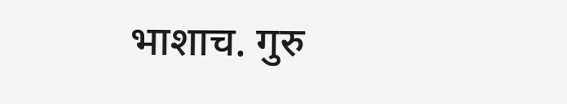भाशाच. गुरु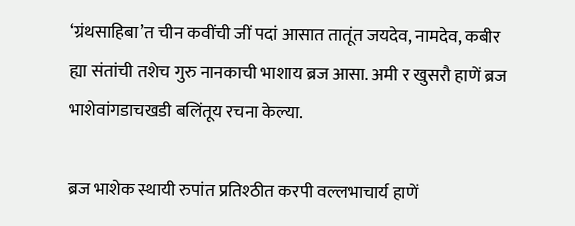‘ग्रंथसाहिबा’त चीन कवींची जीं पदां आसात तातूंत जयदेव, नामदेव, कबीर ह्या संतांची तशेच गुरु नानकाची भाशाय ब्रज आसा. अमी र खुसरौ हाणें ब्रज भाशेवांगडाचखडी बलिंतूय रचना केल्या.

ब्रज भाशेक स्थायी रुपांत प्रतिश्ठीत करपी वल्लभाचार्य हाणें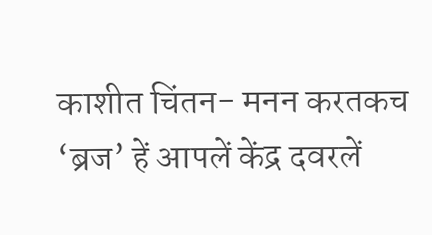काशीत चिंतन- मनन करतकच ‘ब्रज’ हें आपलें केंद्र दवरलें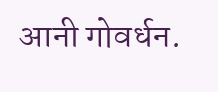आनी गोवर्धन.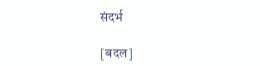संदर्भ

[बदल]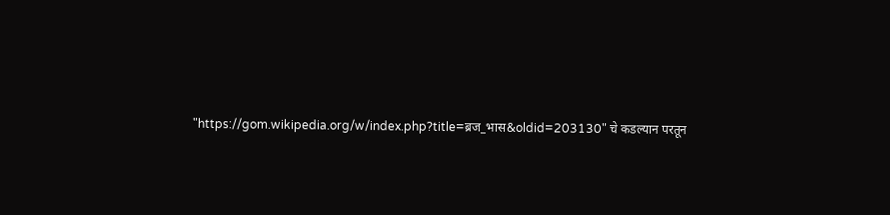"https://gom.wikipedia.org/w/index.php?title=ब्रज_भास&oldid=203130" चे कडल्यान परतून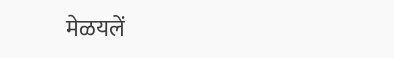मेळयलें